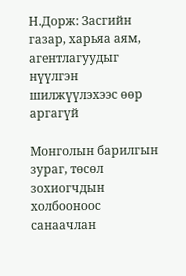Н.Дорж: Засгийн газар, харьяа аям, агентлагуудыг нүүлгэн шилжүүлэхээс өөр аргагүй

Монголын барилгын зураг, төсөл зохиогчдын холбооноос санаачлан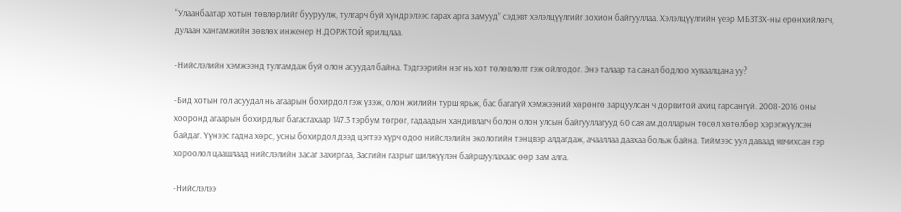“Улаанбаатар хотын төвлөрлийг бууруулж, тулгарч буй хүндрэлээс гарах арга замууд” сэдэвт хэлэлцүүлгийг зохион байгууллаа. Хэлэлцүүлгийн үеэр МБЗТЗХ-ны ерөнхийлөгч, дулаан хангамжийн зөвлөх инженер Н.ДОРЖТОЙ ярилцлаа.

-Нийслэлийн хэмжээнд тулгамдаж буй олон асуудал байна. Тэдгээрийн нэг нь хот төлөвлөлт гэж ойлгодог. Энэ талаар та санал бодлоо хуваалцана уу?

-Бид хотын гол асуудал нь агаарын бохирдол гэж үзэж, олон жилийн турш ярьж, бас багагүй хэмжээний хөрөнгө зарцуулсан ч дорвитой ахиц гарсангүй. 2008-2016 оны хооронд агаарын бохирдлыг багасгахаар 147.3 тэрбум төгрөг, гадаадын хандивлагч болон олон улсын байгууллагууд 60 сая ам.долларын төсөл хөтөлбөр хэрэгжүүлсэн байдаг. Үүнээс гадна хөрс, усны бохирдол дээд цэгтээ хүрч одоо нийслэлийн экологийн тэнцвэр алдагдаж, ачааллаа даахаа больж байна. Тиймээс уул даваад явчихсан гэр хороолол цаашлаад нийслэлийн засаг захиргаа, Засгийн газрыг шилжүүлэн байршуулахаас өөр зам алга.

-Нийслэлээ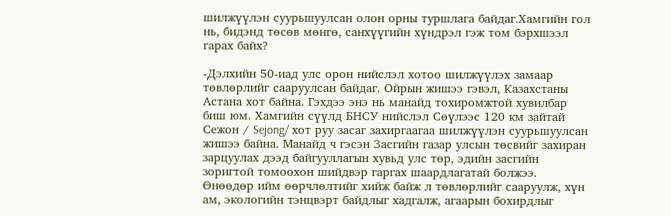шилжүүлэн суурьшуулсан олон орны туршлага байдаг.Хамгийн гол нь, бидэнд төсөв мөнгө, санхүүгийн хүндрэл гэж том бэрхшээл гарах байх?

-Дэлхийн 50-иад улс орон нийслэл хотоо шилжүүлэх замаар төвлөрлийг сааруулсан байдаг. Ойрын жишээ гэвэл, Казахстаны Астана хот байна. Гэхдээ энэ нь манайд тохиромжтой хувилбар биш юм. Хамгийн сүүлд БНСУ нийслэл Сөүлээс 120 км зайтай Сежон / Sejong/ хот руу засаг захиргаагаа шилжүүлэн суурьшуулсан жишээ байна. Манайд ч гэсэн Засгийн газар улсын төсвийг захиран зарцуулах дээд байгууллагын хувьд улс төр, эдийн засгийн зоригтой томоохон шийдвэр гаргах шаардлагатай болжээ. Өнөөдөр ийм өөрчлөлтийг хийж байж л төвлөрлийг сааруулж, хүн ам, экологийн тэнцвэрт байдлыг хадгалж, агаарын бохирдлыг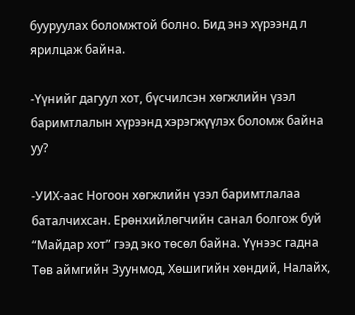бууруулах боломжтой болно. Бид энэ хүрээнд л ярилцаж байна.

-Үүнийг дагуул хот, бүсчилсэн хөгжлийн үзэл баримтлалын хүрээнд хэрэгжүүлэх боломж байна уу?

-УИХ-аас Ногоон хөгжлийн үзэл баримтлалаа баталчихсан. Ерөнхийлөгчийн санал болгож буй “Майдар хот” гээд эко төсөл байна. Үүнээс гадна Төв аймгийн Зуунмод, Хөшигийн хөндий, Налайх,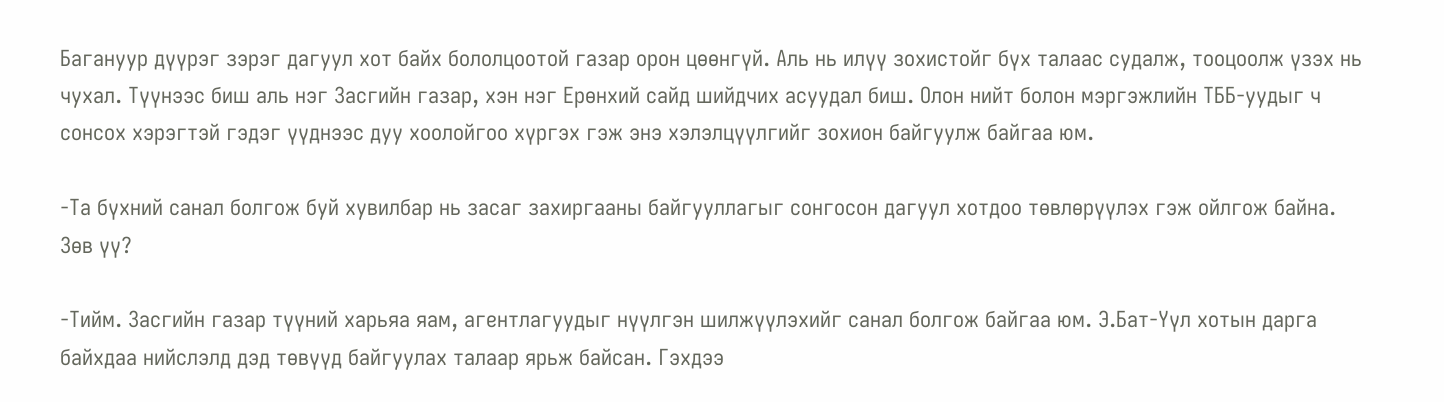Багануур дүүрэг зэрэг дагуул хот байх бололцоотой газар орон цөөнгүй. Аль нь илүү зохистойг бүх талаас судалж, тооцоолж үзэх нь чухал. Түүнээс биш аль нэг Засгийн газар, хэн нэг Ерөнхий сайд шийдчих асуудал биш. Олон нийт болон мэргэжлийн ТББ-уудыг ч сонсох хэрэгтэй гэдэг үүднээс дуу хоолойгоо хүргэх гэж энэ хэлэлцүүлгийг зохион байгуулж байгаа юм.

-Та бүхний санал болгож буй хувилбар нь засаг захиргааны байгууллагыг сонгосон дагуул хотдоо төвлөрүүлэх гэж ойлгож байна. Зөв үү?

-Тийм. Засгийн газар түүний харьяа яам, агентлагуудыг нүүлгэн шилжүүлэхийг санал болгож байгаа юм. Э.Бат-Үүл хотын дарга байхдаа нийслэлд дэд төвүүд байгуулах талаар ярьж байсан. Гэхдээ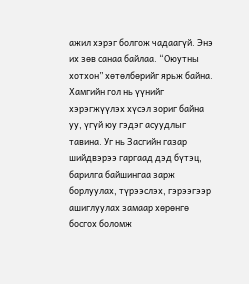ажил хэрэг болгож чадаагүй. Энэ их зөв санаа байлаа. “Оюутны хотхон” хөтөлбөрийг ярьж байна. Хамгийн гол нь үүнийг хэрэгжүүлэх хүсэл зориг байна уу, үгүй юу гэдэг асуудлыг тавина. Уг нь Засгийн газар шийдвэрээ гаргаад дэд бүтэц, барилга байшингаа зарж борлуулах, түрээслэх, гэрээгээр ашиглуулах замаар хөрөнгө босгох боломж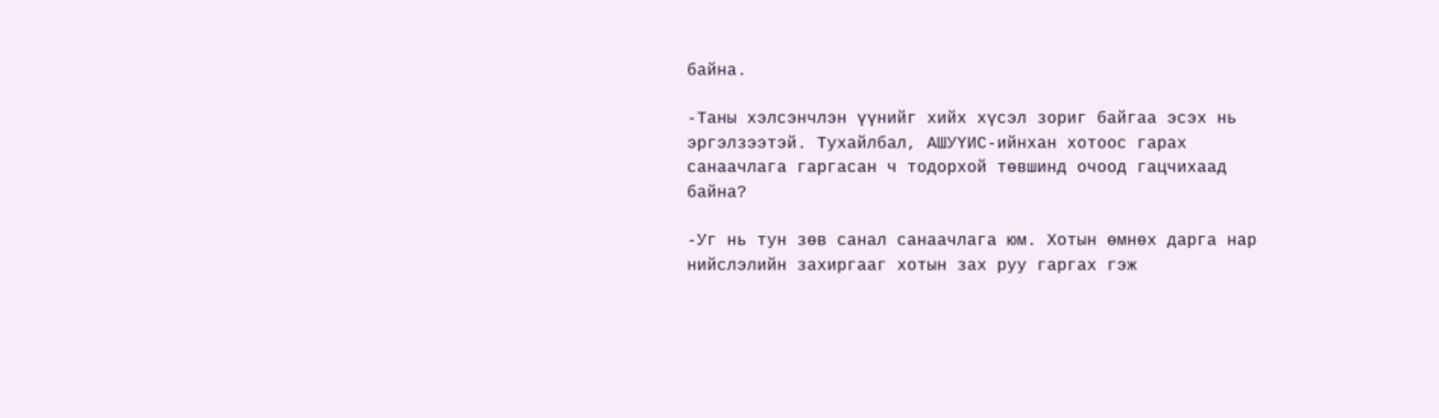байна.

-Таны хэлсэнчлэн үүнийг хийх хүсэл зориг байгаа эсэх нь эргэлзээтэй. Тухайлбал, АШУҮИС-ийнхан хотоос гарах санаачлага гаргасан ч тодорхой төвшинд очоод гацчихаад байна?

-Уг нь тун зөв санал санаачлага юм. Хотын өмнөх дарга нар нийслэлийн захиргааг хотын зах руу гаргах гэж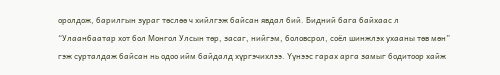оролдож, барилгын зураг төслөө ч хийлгэж байсан явдал бий. Бидний бага байхаас л “Улаанбаатар хот бол Монгол Улсын төр, засаг, нийгэм, боловсрол, соёл шинжлэх ухааны төв мөн” гэж сурталдаж байсан нь одоо ийм байдалд хүргэчихлээ. Үүнээс гарах арга замыг бодитоор хайж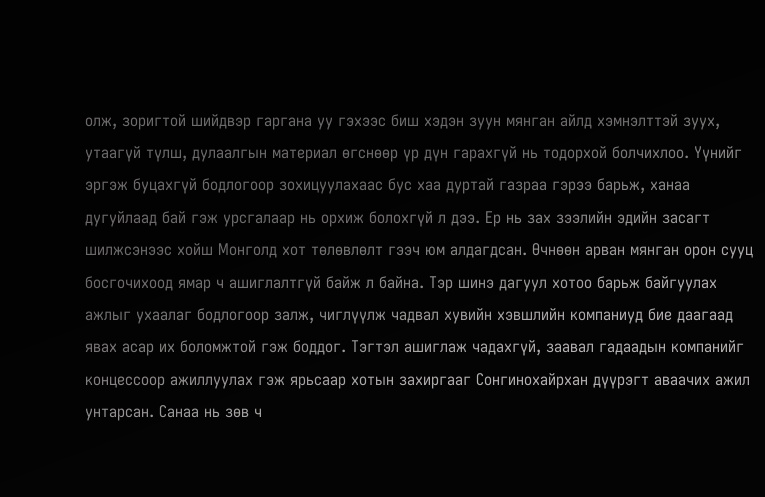олж, зоригтой шийдвэр гаргана уу гэхээс биш хэдэн зуун мянган айлд хэмнэлттэй зуух, утаагүй түлш, дулаалгын материал өгснөөр үр дүн гарахгүй нь тодорхой болчихлоо. Үүнийг эргэж буцахгүй бодлогоор зохицуулахаас бус хаа дуртай газраа гэрээ барьж, ханаа дугуйлаад бай гэж урсгалаар нь орхиж болохгүй л дээ. Ер нь зах зээлийн эдийн засагт шилжсэнээс хойш Монголд хот төлөвлөлт гээч юм алдагдсан. Өчнөөн арван мянган орон сууц босгочихоод ямар ч ашиглалтгүй байж л байна. Тэр шинэ дагуул хотоо барьж байгуулах ажлыг ухаалаг бодлогоор залж, чиглүүлж чадвал хувийн хэвшлийн компаниуд бие даагаад явах асар их боломжтой гэж боддог. Тэгтэл ашиглаж чадахгүй, заавал гадаадын компанийг концессоор ажиллуулах гэж ярьсаар хотын захиргааг Сонгинохайрхан дүүрэгт аваачих ажил унтарсан. Санаа нь зөв ч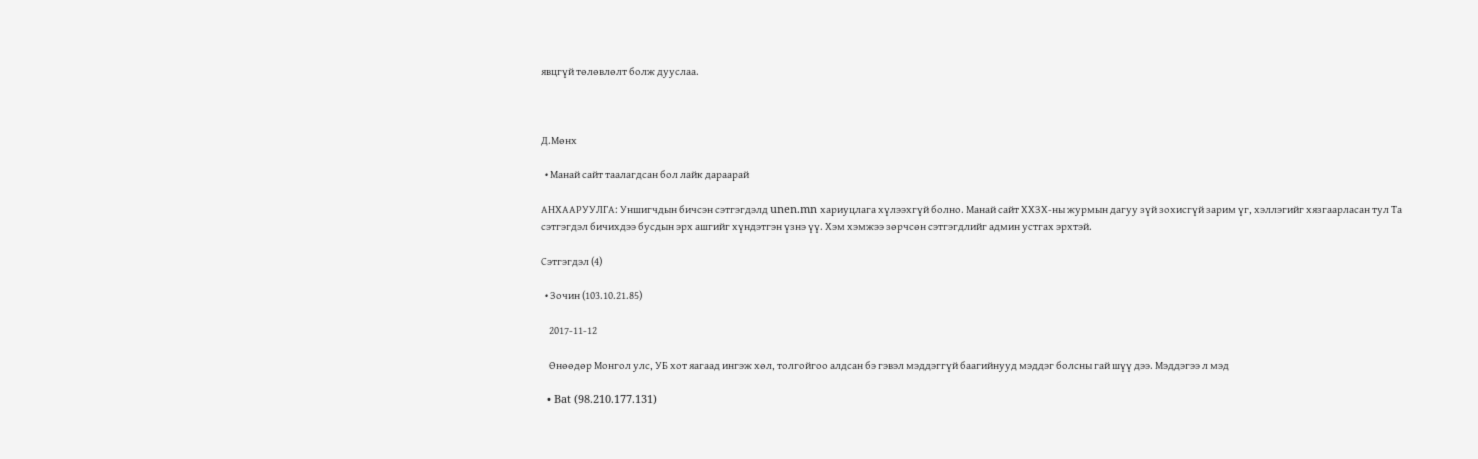явцгүй төлөвлөлт болж дууслаа.



Д.Мөнх

  • Манай сайт таалагдсан бол лайк дараарай

АНХААРУУЛГА: Уншигчдын бичсэн сэтгэгдэлд unen.mn хариуцлага хүлээхгүй болно. Манай сайт ХХЗХ-ны журмын дагуу зүй зохисгүй зарим үг, хэллэгийг хязгаарласан тул Та сэтгэгдэл бичихдээ бусдын эрх ашгийг хүндэтгэн үзнэ үү. Хэм хэмжээ зөрчсөн сэтгэгдлийг админ устгах эрхтэй.

Сэтгэгдэл (4)

  • Зочин (103.10.21.85)

    2017-11-12

    Өнөөдөр Монгол улс, УБ хот яагаад ингэж хөл, толгойгоо алдсан бэ гэвэл мэддэггүй баагийнууд мэддэг болсны гай шүү дээ. Мэддэгээ л мэд

  • Bat (98.210.177.131)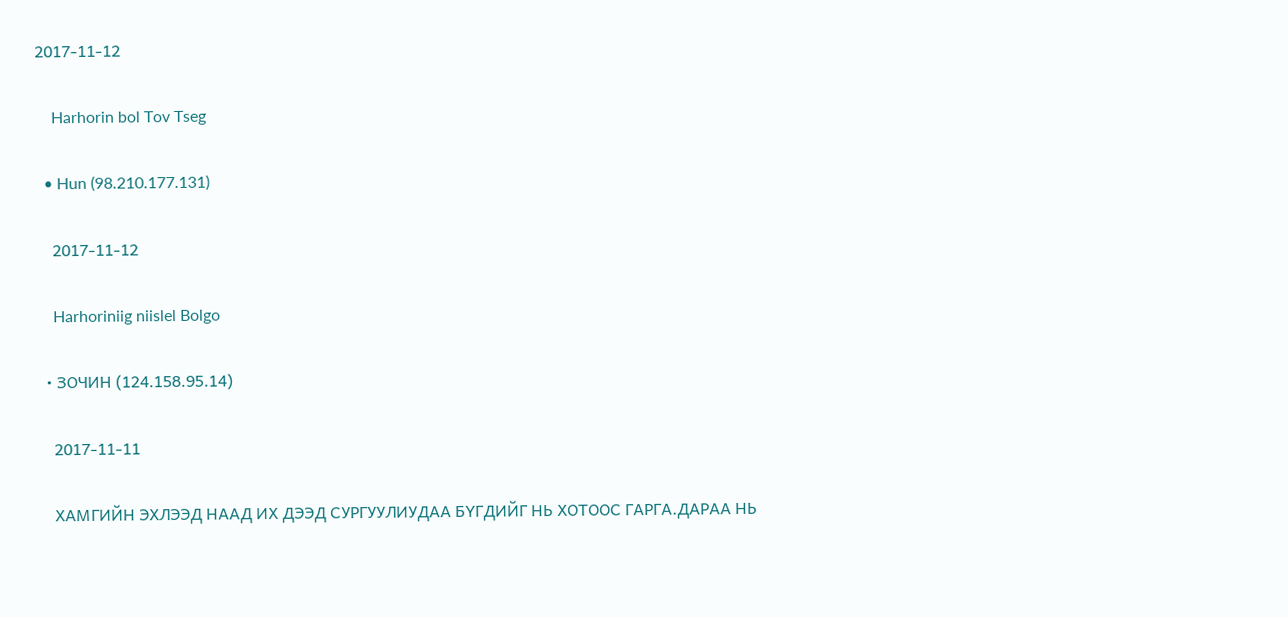2017-11-12

    Harhorin bol Tov Tseg

  • Hun (98.210.177.131)

    2017-11-12

    Harhoriniig niislel Bolgo

  • ЗОЧИН (124.158.95.14)

    2017-11-11

    ХАМГИЙН ЭХЛЭЭД НААД ИХ ДЭЭД СУРГУУЛИУДАА БҮГДИЙГ НЬ ХОТООС ГАРГА.ДАРАА НЬ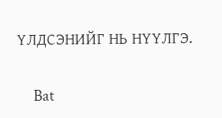ҮЛДСЭНИЙГ НЬ НҮҮЛГЭ.

    Bat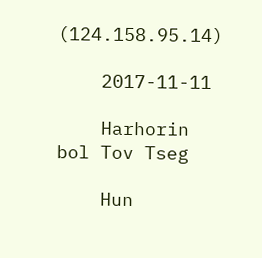(124.158.95.14)

    2017-11-11

    Harhorin bol Tov Tseg

    Hun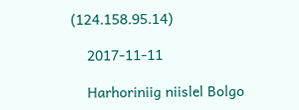(124.158.95.14)

    2017-11-11

    Harhoriniig niislel Bolgo